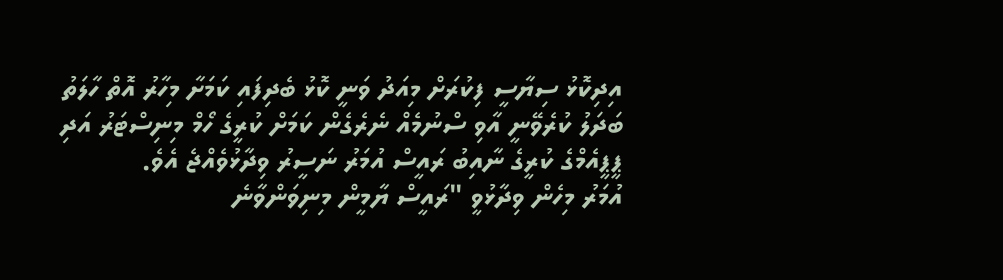އިދިކޮޅު ސިޔާސީ ފިކުރަށް މިއަދު ވަނީ ކޮޅު ބެދިފައި ކަމަށާ މިހާރު އޮތް ހާލަތު ބަދަލު ކުރެވޭނީ އާވި ސްނުމެއް ނެރެގެން ކަމަށް ކުރީގެ ހޯމް މިނިސްޓަރު އަދި ޕީޕީއެމްގެ ކުރީގެ ނާއިބު ރައީސް އުމަރު ނަސީރު ވިދާޅުވެއްޖެ އެވެ.
އުމަރު މިހެން ވިދާޅުވީ "ރައީސް ޔާމީން މިނިވަންވާނެ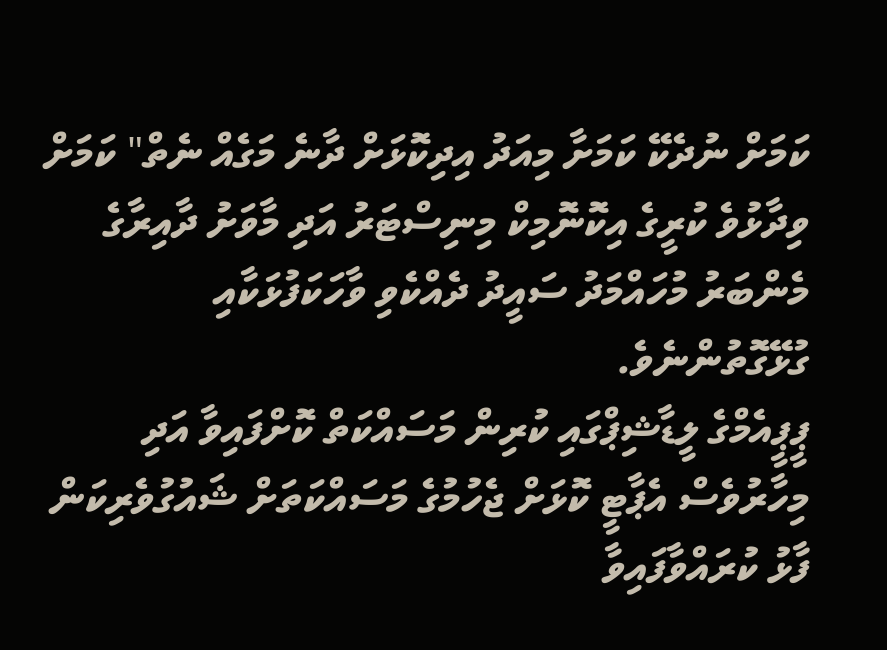ކަމަށް ނުދެކޭ ކަމަށާ މިއަދު އިދިކޮޅަށް ދާނެ މަގެއް ނެތް" ކަމަށް ވިދާޅުވެ ކުރީގެ އިކޮނޮމިކް މިނިސްޓަރު އަދި މާވަށު ދާއިރާގެ މެންބަރު މުހައްމަދު ސައީދު ދެއްކެވި ވާހަކަފުޅަކާއި ގުޅޭގޮތުންނެވެ.
ޕީޕީއެމްގެ ލީޑާޝިޕްގައި ކުރިން މަސައްކަތް ކޮށްފައިވާ އަދި މިހާރުވެސް އެޕާޓީ ކޮޅަށް ޖެހުމުގެ މަސައްކަތަށް ޝައުގުވެރިކަން ފާޅު ކުރައްވާފައިވާ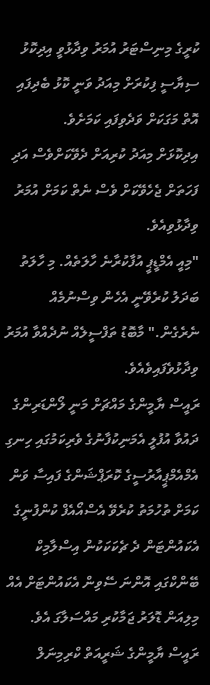ކުރީގެ މިނިސްޓަރު އުމަރު ވިދާޅުވީ އިދިކޮޅު ސިޔާސީ ފިކުރަށް މިއަދު ވަނީ ކޮޅު ބެދިފައި އޮތް މަގަކަށް ވަދެވިފައި ކަމަށެވެ.
އިދިކޮޅަށް މިއަދު ކުރިއަށް ދެވޭކަށްވެސް އަދި ފަހަތަށް ޖެހެވޭކަށް ވެސް ނެތް ކަމަށް އުމަރު ވިދާޅުވިއެވެ.
"މިއީ އެމްޑީޕީ އުފާކުރާނެ ހާލަތެއް. މި ހާލަތު ބަދަލު ކުރެވޭނީ އެހެން ވިސްނުމެއް ނެރެގެން." މާބޮޑު ތަފްސީލެއް ނުދެއްވާ އުމަރު ވިދާޅުވެފައިވެއެވެ.
ރައީސް ޔާމީންގެ މައްޗަށް މަނީ ލޯންޑަރިންގެ ދައުވާ އުފުލީ އެމަނިކުފާނުގެ ވެރިކަމުގައި ހިނގި އެމްއެމްޕީއާރުސީގެ ކޮރަޕްޝަންގެ ފައިސާ ވަން ކަމަށް ތުހުމަތު ކުރެވޭ އެސްއޯއެފް ކުންފުނީގެ އެކައުންޓަން ދެ ޗެކަކަކުން އިސްލާމިކް ބޭންކްގައި އޮންނަ ސޭވިން އެކައުންޓަށް އެއް މިލިއަން ޑޮލަރު ޖަމާކުރި މައްސަލާގަ އެވެ.
ރައީސް ޔާމީންގެ ޝަރީއަތް ކްރިމިނަލް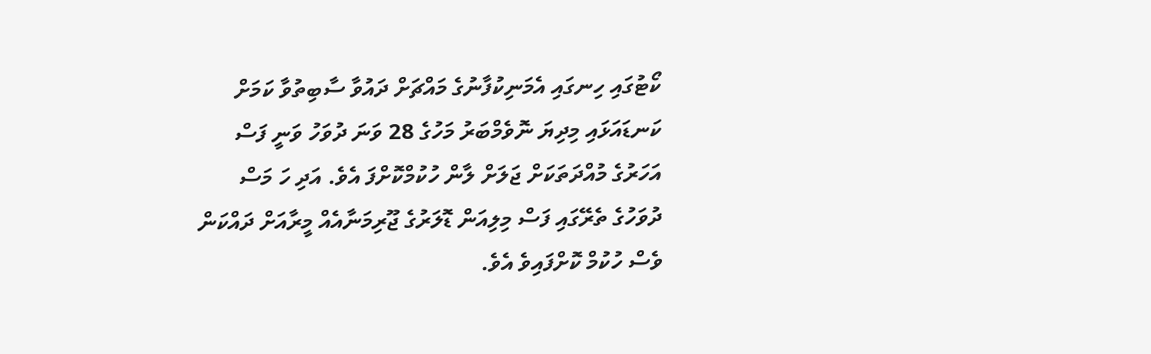ކޯޓުގައި ހިނގައި އެމަނިކުފާނުގެ މައްޗަށް ދައުވާ ސާބިތުވާ ކަމަށް ކަނޑައަޅައި މިދިޔަ ނޮވެމްބަރު މަހުގެ 28 ވަނަ ދުވަހު ވަނީ ފަސް އަހަރުގެ މުއްދަތަކަށް ޖަލަށް ލާން ހުކުމްކޮށްފަ އެވެ. އަދި ހަ މަސް ދުވަހުގެ ތެރޭގައި ފަސް މިލިއަން ޑޮލަރުގެ ޖޫރިމަނާއެއް މީރާއަށް ދައްކަން ވެސް ހުކުމް ކޮށްފައިވެ އެވެ.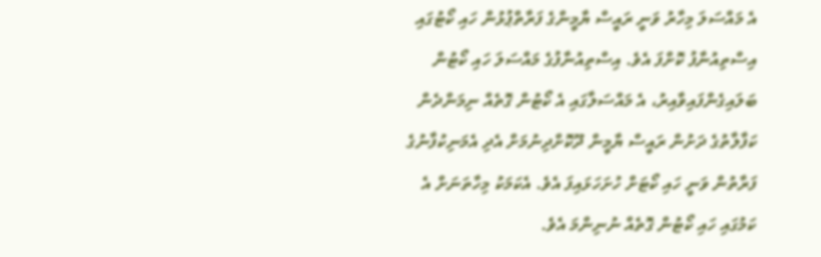އެ މައްސަލަ މިހާރު ވަނީ ރައީސް ޔާމީންގެ ފަރާތްޕުޅުން ހައި ކޯޓުގައި އިސްތިއުނާފު ކޮށްފަ އެވެ. އިސްތިއުނާފުގެ މައްސަލަ ހައި ކޯޓުން ބަލައިގެންފައިވާއިރު، އެ މައްސަލާގައި އެ ކޯޓުން ގޮތެއް ނިމަންދެން ކަފާލާތުގެ ދަށުން ރައީސް ޔާމީން ދޫކޮށްދިނުމަށް އެދި އެމަނިކުފާނުގެ ފަރާތުން ވަނީ ހައި ކޯޓަށް ހުށަހަޅައިފަ އެވެ. އެކަމަކު މިހާތަނަށް އެ ކަމުގައި ހައި ކޯޓުން ގޮތެއް ނުނިންމަ އެވެ.